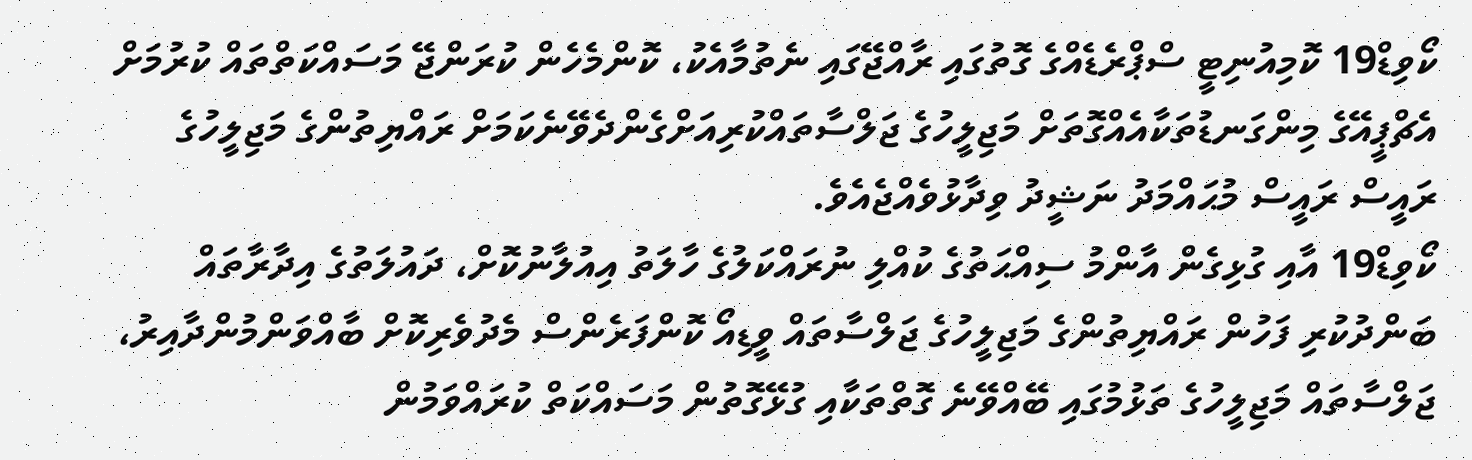ކޯވިޑް19 ކޮމިއުނިޓީ ސްޕްރެޑެއްގެ ގޮތުގައި ރާއްޖޭގައި ނެތުމާއެކު، ކޮންމެހެން ކުރަންޖޭ މަސައްކަތްތައް ކުރުމަށް އެޗްޕީއޭގެ މިންގަނޑުތަކާއެއްގޮތަށް މަޖިލީހުގެ ޖަލްސާތައްކުރިއަށްގެންދެވޭނެކަމަށް ރައްޔިތުންގެ މަޖިލީހުގެ ރައީސް ރައީސް މުޙައްމަދު ނަޝީދު ވިދާޅުވެއްޖެއެވެ.
ކޯވިޑް19 އާއި ގުޅިގެން އާންމު ސިއްޙަތުގެ ކުއްލި ނުރައްކަލުގެ ހާލަތު އިއުލާނުކޮށް، ދައުލަތުގެ އިދާރާތައް ބަންދުކުރި ފަހުން ރައްޔިތުންގެ މަޖިލީހުގެ ޖަލްސާތައް ވީޑިއޯ ކޮންފަރެންސް މެދުވެރިކޮށް ބާއްވަންމުންދާއިރު، ޖަލްސާތައް މަޖިލީހުގެ ތަޅުމުގައި ބޭއްވޭނެ ގޮތްތަކާއި ގުޅޭގޮތުން މަސައްކަތް ކުރައްވަމުން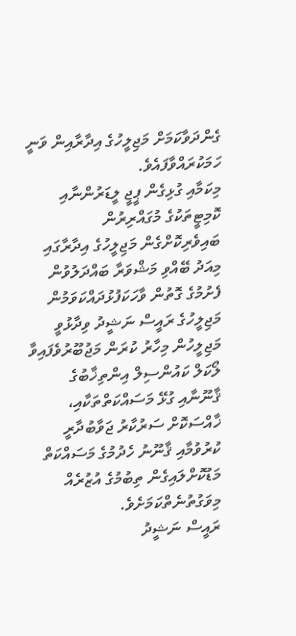ގެންދަވާކަމަށް މަޖިލީހުގެ އިދާރާއިން ވަނީ ހަމަކުރައްވާފައެވެ.
މިކަމާއި ގުޅިގެން ޕީޖީ ލީޑަރުންނާއި ކޮމިޓީތަކުގެ މުގައްރިރުން ބައިވެރިކޮށްގެން މަޖިލީހުގެ އިދާރާގައި މިއަދު ބޭއްވި މަޝްވަރާ ބައްދަލުވުން ފެށުމުގެ ގޮތުން ވާހަކަފުޅުދައްކަވަމުން މަޖިލީހުގެ ރައީސް ނަޝީދު ވިދާޅުވީ މަޖިލީހުން މިހާރު ކުރަން މަޖުބޫރުވެފައިވާ ލޯކަލް ކައުންސިލް އިންތިޚާބުގެ ޤާނޫނާއި ގުޅޭ މަސައްކަތްތަކާއި، ޚާއްސަކޮށް ސަރުކާރު ޖަވާބުދާރީ ކުރުވުމާއި ޤާނޫނު ހެދުމުގެ މަސައްކަތް މަޑުކޮށްލައިގެން ތިބުމުގެ އުޒުރެއް މިވަގުތުނެތްކަމަށެވެ.
ރައީސް ނަޝީދު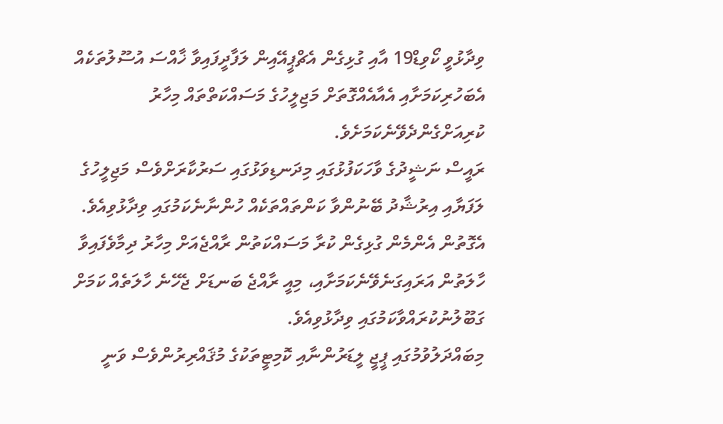ވިދާޅުވީ ކޯވިޑް19 އާއި ގުޅިގެން އެޗްޕީއޭއިން ލަފާދީފައިވާ ޚާއްސަ އުސޫލުތަކެއް އެބަހުރިކަމަށާއި އެއާއެއްގޮތަށް މަޖިލީހުގެ މަސައްކަތްތައް މިހާރު ކުރިއަށްގެންދެވޭނެކަމަށެވެ.
ރައީސް ނަޝީދުގެ ވާހަކަފުޅުގައި މިދަނޑިވަޅުގައި ސަރުކާރަށްވެސް މަޖިލީހުގެ ލަފަޔާއި އިރުޝާދު ބޭނުންވާ ކަންތައްތަކެއް ހުންނާނެކަމުގައި ވިދާޅުވިއެވެ. އެގޮތުން އެންމެން ގުޅިގެން ކުރާ މަސައްކަތުން ރާއްޖެއަށް މިހާރު ދިމާވެފައިވާ ހާލަތުން އަރައިގަނެވޭނެކަމަށާއި، މިއީ ރާއްޖެ ބަނޑަށް ޖެހޭނެ ހާލަތެއް ކަމަށް ގަބޫލުނުކުރައްވާކަމުގައި ވިދާޅުވިއެވެ.
މިބައްދަލުވުމުގައި ޕީޖީ ލީޑަރުންނާއި ކޮމިޓީތަކުގެ މުޤައްރިރުންވެސް ވަނީ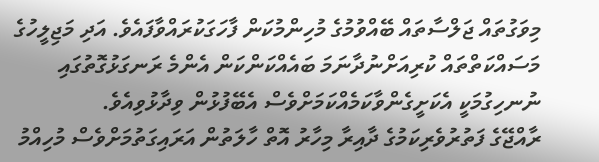މިވަގުތައް ޖަލްސާތައް ބޭއްވުމުގެ މުހިންމުކަން ފާހަގަކުރައްވާފައެވެ. އަދި މަޖިލީހުގެ މަސައްކަތްތައް ކުރިއަށްނުދާނަމަ ބައެއްކަންކަން އެންމެ ރަނގަޅުގޮތުގައި ނުނހިގުމަކީ އެކަށީގެންވާކަމެއްކަމަށްވެސް އެބޭފުޅުން ވިދާޅުވިއެވެ.
ރާއްޖޭގެ ފަތުރުވެރިކަމުގެ ދާއިރާ މިހާރު އޮތް ހާލަތުން އަރައިގަތުމަށްވެސް މުހިއްމު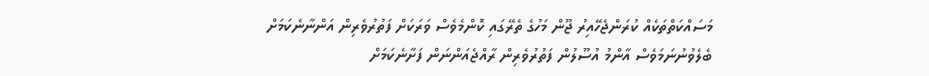މަސައްކަތްތަކެއް ކުރަންޖެހޭއިރު ޖޫން މަހުގެ ތެރޭގައި ކޮންމެވެސް ވަރަކަށް ފަތުރުވެރިން އަންނާނެކަމަށް ބެލެވުނުނަމަވެސް އާންމު އުސޫލުން ފަތުރުވެރިން ރާއްޖެއަންނަން ފަށާނެކަމަށް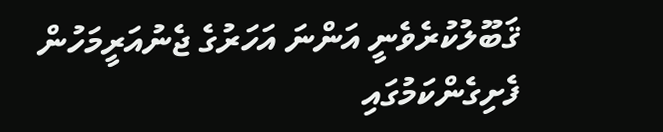ޤަބޫލުކުރެވެނީ އަންނަ އަހަރުގެ ޖެނުއަރީމަހުން ފެށިގެންކަމުގައި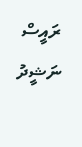ރައީސް ނަޝީދު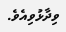ވިދާޅުވިއެވެ.